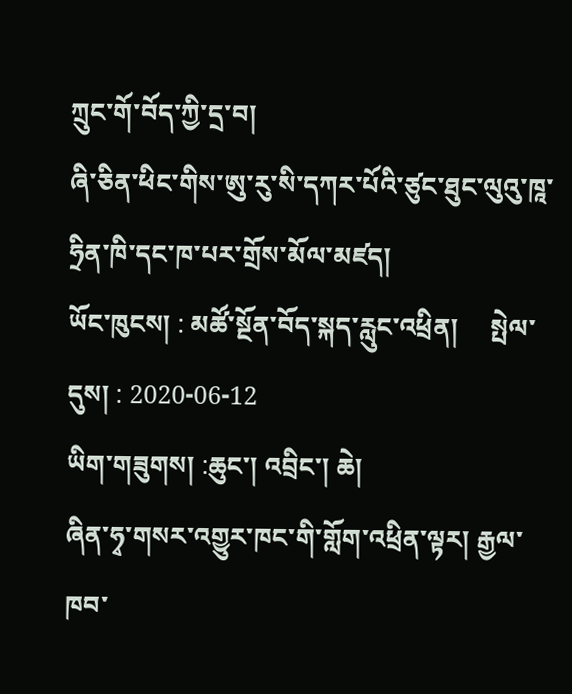ཀྲུང་གོ་བོད་ཀྱི་དྲ་བ།
ཞི་ཅིན་ཕིང་གིས་ཨུ་རུ་སི་དཀར་པོའི་ཙུང་ཐུང་ལུའུ་ཁཱ་ཧྲིན་ཁི་དང་ཁ་པར་གྲོས་མོལ་མཛད།
ཡོང་ཁུངས། : མཚོ་སྔོན་བོད་སྐད་རླུང་འཕྲིན།     སྤེལ་དུས། : 2020-06-12
ཡིག་གཟུགས། :ཆུང་། འབྲིང་། ཆེ།
ཞིན་ཧྭ་གསར་འགྱུར་ཁང་གི་གློག་འཕྲིན་ལྟར། རྒྱལ་ཁབ་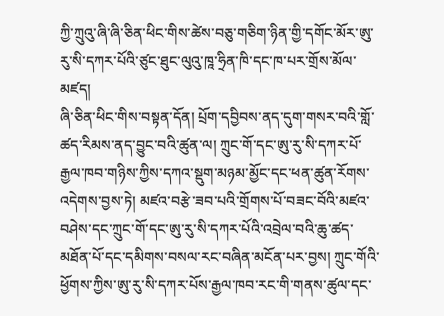ཀྱི་ཀྲུའུ་ཞི་ཞི་ཅིན་ཕིང་གིས་ཚེས་བཅུ་གཅིག་ཉིན་གྱི་དགོང་མོར་ཨུ་རུ་སི་དཀར་པོའི་ཙུང་ཐུང་ལུའུ་ཁཱ་ཧྲིན་ཁི་དང་ཁ་པར་གྲོས་མོལ་མཛད།
ཞི་ཅིན་ཕིང་གིས་བསྟན་དོན། པྲོག་དབྱིབས་ནད་དུག་གསར་བའི་གློ་ཚད་རིམས་ནད་བྱུང་བའི་ཚུན་ལ། ཀྲུང་གོ་དང་ཨུ་རུ་སི་དཀར་པོ་རྒྱལ་ཁབ་གཉིས་ཀྱིས་དཀའ་སྡུག་མཉམ་མྱོང་དང་ཕན་ཚུན་རོགས་འདེགས་བྱས་ཏེ། མཛའ་བརྩེ་ཟབ་པའི་གྲོགས་པོ་བཟང་བོའི་མཛའ་བཤེས་དང་ཀྲུང་གོ་དང་ཨུ་རུ་སི་དཀར་པོའི་འབྲེལ་བའི་ཆུ་ཚད་མཐོན་པོ་དང་དམིགས་བསལ་རང་བཞིན་མངོན་པར་བྱས། ཀྲུང་གོའི་ཕྱོགས་ཀྱིས་ཨུ་རུ་སི་དཀར་པོས་རྒྱལ་ཁབ་རང་གི་གནས་ཚུལ་དང་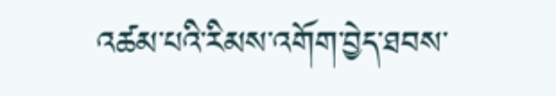འཚམ་པའི་རིམས་འགོག་བྱེད་ཐབས་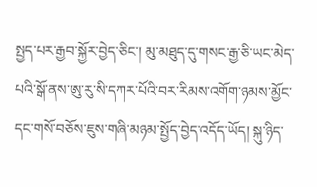སྤྱད་པར་རྒྱབ་སྐྱོར་བྱེད་ཅིང་། མུ་མཐུད་དུ་གསང་རྒྱ་ཅི་ཡང་མེད་པའི་སྒོ་ནས་ཨུ་རུ་སི་དཀར་པོའི་བར་རིམས་འགོག་ཉམས་མྱོང་དང་གསོ་བཅོས་ཇུས་གཞི་མཉམ་སྤྱོད་བྱེད་འདོད་ཡོད། སྐུ་ཉིད་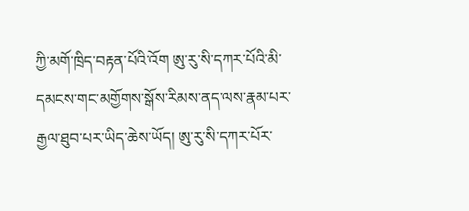ཀྱི་མགོ་ཁྲིད་བརྟན་པོའི་འོག ཨུ་རུ་སི་དཀར་པོའི་མི་དམངས་གང་མགྱོགས་སྒོས་རིམས་ནད་ལས་རྣམ་པར་རྒྱལ་ཐུབ་པར་ཡིད་ཆེས་ཡོད། ཨུ་རུ་སི་དཀར་པོར་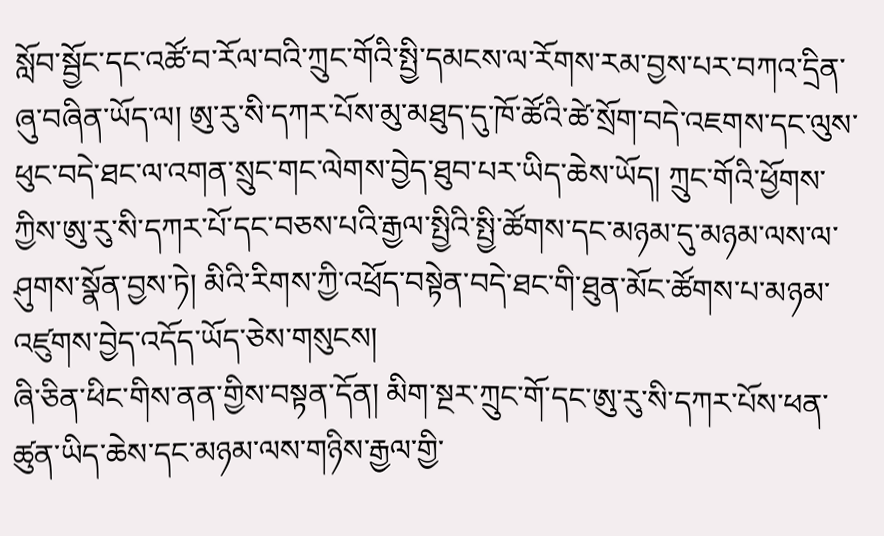སློབ་སྦྱོང་དང་འཚོ་བ་རོལ་བའི་ཀྲུང་གོའི་སྤྱི་དམངས་ལ་རོགས་རམ་བྱས་པར་བཀའ་དྲིན་ཞུ་བཞིན་ཡོད་ལ། ཨུ་རུ་སི་དཀར་པོས་མུ་མཐུད་དུ་ཁོ་ཚོའི་ཚེ་སྲོག་བདེ་འཇགས་དང་ལུས་ཕུང་བདེ་ཐང་ལ་འགན་སྲུང་གང་ལེགས་བྱེད་ཐུབ་པར་ཡིད་ཆེས་ཡོད། ཀྲུང་གོའི་ཕྱོགས་ཀྱིས་ཨུ་རུ་སི་དཀར་པོ་དང་བཅས་པའི་རྒྱལ་སྤྱིའི་སྤྱི་ཚོགས་དང་མཉམ་དུ་མཉམ་ལས་ལ་ཤུགས་སྣོན་བྱས་ཏེ། མིའི་རིགས་ཀྱི་འཕྲོད་བསྟེན་བདེ་ཐང་གི་ཐུན་མོང་ཚོགས་པ་མཉམ་འཛུགས་བྱེད་འདོད་ཡོད་ཅེས་གསུངས།
ཞི་ཅིན་ཕིང་གིས་ནན་གྱིས་བསྟན་དོན། མིག་སྔར་ཀྲུང་གོ་དང་ཨུ་རུ་སི་དཀར་པོས་ཕན་ཚུན་ཡིད་ཆེས་དང་མཉམ་ལས་གཉིས་རྒྱལ་གྱི་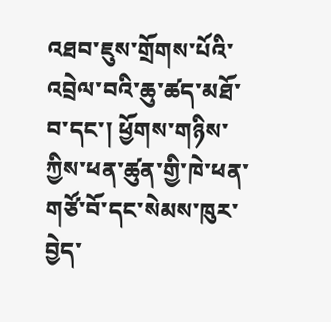འཐབ་ཇུས་གྲོགས་པོའི་འབྲེལ་བའི་ཆུ་ཚད་མཐོ་བ་དང་། ཕྱོགས་གཉིས་ཀྱིས་ཕན་ཚུན་གྱི་ཁེ་ཕན་གཙོ་བོ་དང་སེམས་ཁུར་བྱེད་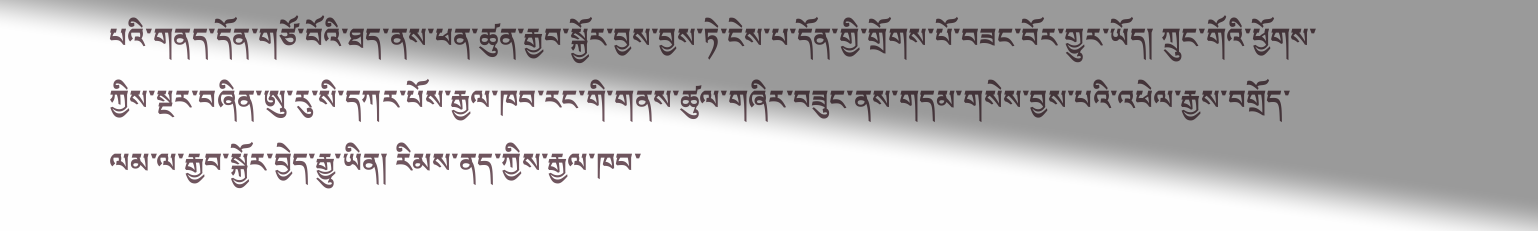པའི་གནད་དོན་གཙོ་བོའི་ཐད་ནས་ཕན་ཚུན་རྒྱབ་སྐྱོར་བྱས་བྱས་ཏེ་ངེས་པ་དོན་གྱི་གྲོགས་པོ་བཟང་བོར་གྱུར་ཡོད། ཀྲུང་གོའི་ཕྱོགས་ཀྱིས་སྔར་བཞིན་ཨུ་རུ་སི་དཀར་པོས་རྒྱལ་ཁབ་རང་གི་གནས་ཚུལ་གཞིར་བཟུང་ནས་གདམ་གསེས་བྱས་པའི་འཕེལ་རྒྱས་བགྲོད་ལམ་ལ་རྒྱབ་སྐྱོར་བྱེད་རྒྱུ་ཡིན། རིམས་ནད་ཀྱིས་རྒྱལ་ཁབ་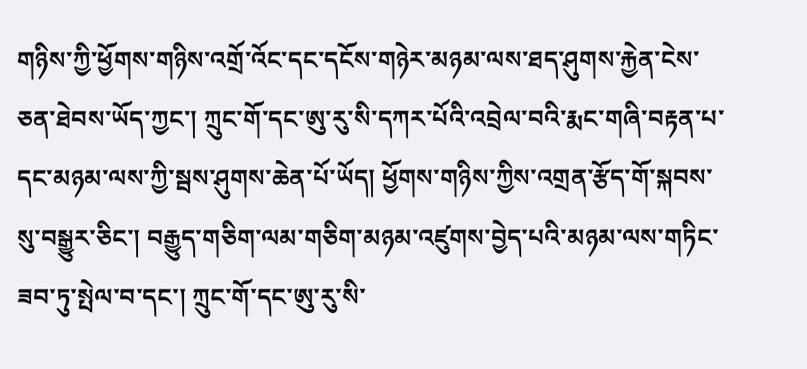གཉིས་ཀྱི་ཕྱོགས་གཉིས་འགྲོ་འོང་དང་དངོས་གཉེར་མཉམ་ལས་ཐད་ཤུགས་རྐྱེན་ངེས་ཅན་ཐེབས་ཡོད་ཀྱང་། ཀྲུང་གོ་དང་ཨུ་རུ་སི་དཀར་པོའི་འབྲེལ་བའི་རྨང་གཞི་བརྟན་པ་དང་མཉམ་ལས་ཀྱི་སྦས་ཤུགས་ཆེན་པོ་ཡོད། ཕྱོགས་གཉིས་ཀྱིས་འགྲན་རྩོད་གོ་སྐབས་སུ་བསྒྱུར་ཅིང་། བརྒྱུད་གཅིག་ལམ་གཅིག་མཉམ་འཛུགས་བྱེད་པའི་མཉམ་ལས་གཏིང་ཟབ་ཏུ་སྤེལ་བ་དང་། ཀྲུང་གོ་དང་ཨུ་རུ་སི་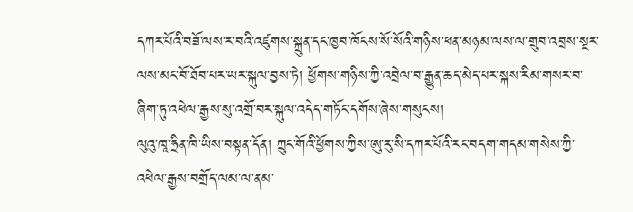དཀར་པོའི་བཟོ་ལས་ར་བའི་འཛུགས་སྐྲུན་དང་ཁྱབ་ཁོངས་སོ་སོའི་གཉིས་ཕན་མཉམ་ལས་ལ་གྲུབ་འབྲས་སྔར་ལས་མང་བོ་ཐོབ་པར་ཡར་སྐུལ་བྱས་ཏེ། ཕྱོགས་གཉིས་ཀྱི་འབྲེལ་བ་རྒྱུན་ཆད་མེད་པར་སྐས་རིམ་གསར་བ་ཞིག་ཏུ་འཕེལ་རྒྱས་སུ་འགྲོ་བར་སྐུལ་འདེད་གཏོང་དགོས་ཞེས་གསུངས།
ལུའུ་ཁཱ་ཧྲིན་ཁི་ཡིས་བསྟན་དོན། ཀྲུང་གོའི་ཕྱོགས་ཀྱིས་ཨུ་རུ་སི་དཀར་པོའི་རང་བདག་གདམ་གསེས་ཀྱི་འཕེལ་རྒྱས་བགྲོད་ལམ་ལ་ནམ་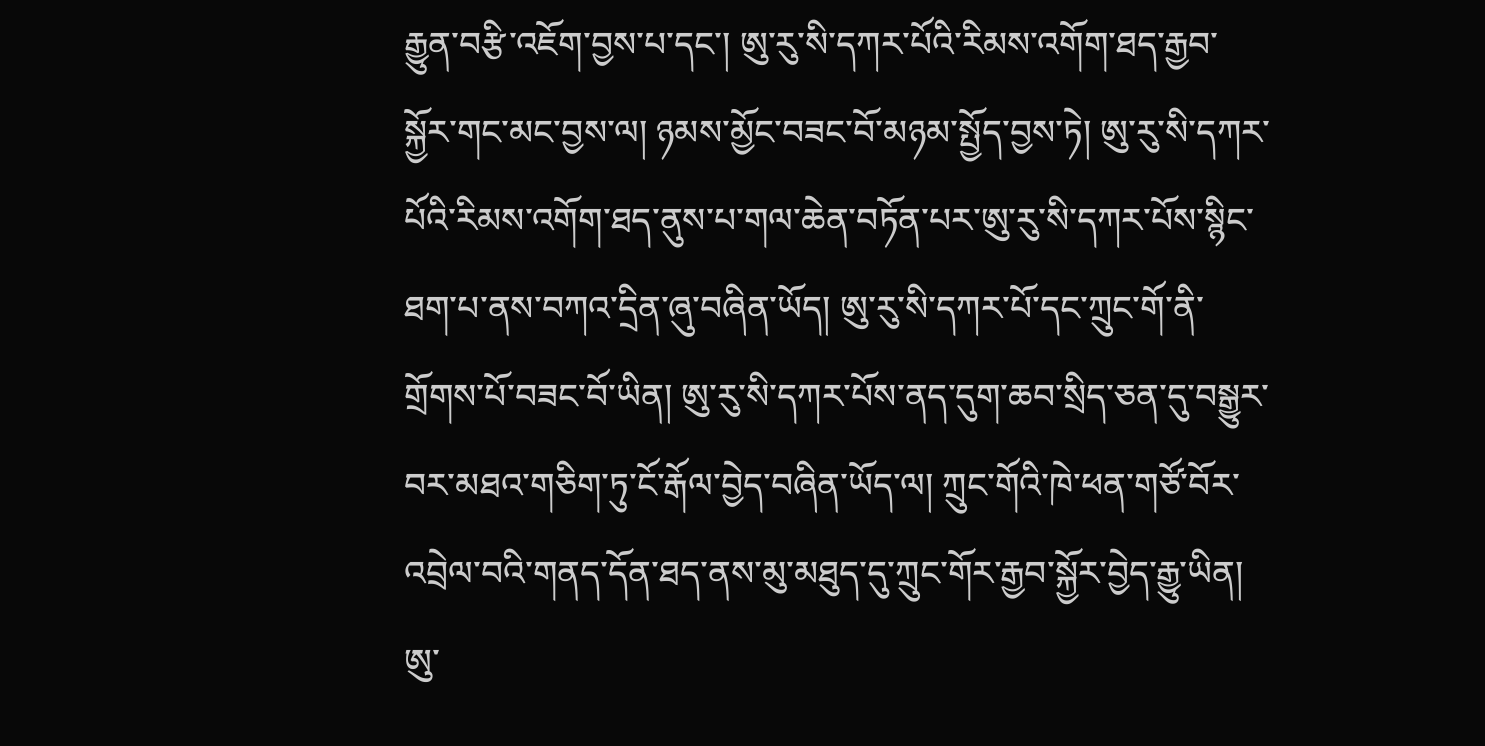རྒྱུན་བརྩི་འཇོག་བྱས་པ་དང་། ཨུ་རུ་སི་དཀར་པོའི་རིམས་འགོག་ཐད་རྒྱབ་སྐྱོར་གང་མང་བྱས་ལ། ཉམས་མྱོང་བཟང་བོ་མཉམ་སྤྱོད་བྱས་ཏེ། ཨུ་རུ་སི་དཀར་པོའི་རིམས་འགོག་ཐད་ནུས་པ་གལ་ཆེན་བཏོན་པར་ཨུ་རུ་སི་དཀར་པོས་སྙིང་ཐག་པ་ནས་བཀའ་དྲིན་ཞུ་བཞིན་ཡོད། ཨུ་རུ་སི་དཀར་པོ་དང་ཀྲུང་གོ་ནི་གྲོགས་པོ་བཟང་བོ་ཡིན། ཨུ་རུ་སི་དཀར་པོས་ནད་དུག་ཆབ་སྲིད་ཅན་དུ་བསྒྱུར་བར་མཐའ་གཅིག་ཏུ་ངོ་རྒོལ་བྱེད་བཞིན་ཡོད་ལ། ཀྲུང་གོའི་ཁེ་ཕན་གཙོ་བོར་འབྲེལ་བའི་གནད་དོན་ཐད་ནས་མུ་མཐུད་དུ་ཀྲུང་གོར་རྒྱབ་སྐྱོར་བྱེད་རྒྱུ་ཡིན། ཨུ་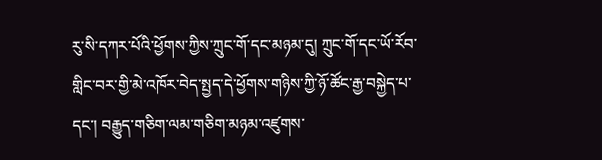རུ་སི་དཀར་པོའི་ཕྱོགས་ཀྱིས་ཀྲུང་གོ་དང་མཉམ་དུ། ཀྲུང་གོ་དང་ཡོ་རོབ་གླིང་བར་གྱི་མེ་འཁོར་བེད་སྤྱད་དེ་ཕྱོགས་གཉིས་ཀྱི་ཉོ་ཚོང་རྒྱ་བསྐྱེད་པ་དང་། བརྒྱུད་གཅིག་ལམ་གཅིག་མཉམ་འཛུགས་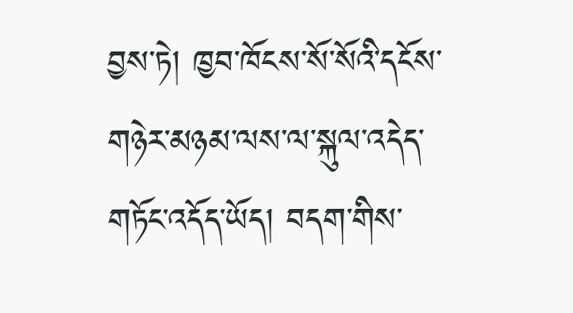བྱས་ཏེ། ཁྱབ་ཁོངས་སོ་སོའི་དངོས་གཉེར་མཉམ་ལས་ལ་སྐུལ་འདེད་གཏོང་འདོད་ཡོད། བདག་གིས་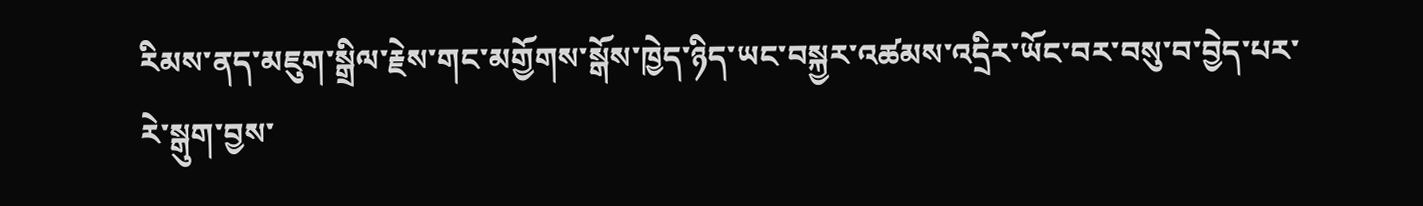རིམས་ནད་མཇུག་སྒྲིལ་རྗེས་གང་མགྱོགས་སྒོས་ཁྱེད་ཉིད་ཡང་བསྐྱར་འཚམས་འདྲིར་ཡོང་བར་བསུ་བ་བྱེད་པར་རེ་སྒུག་བྱས་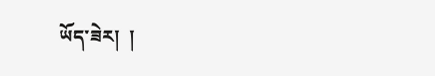ཡོད་ཟེར།  །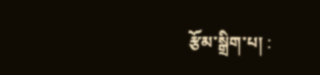རྩོམ་སྒྲིག་པ། :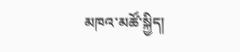མཁའ་མཚོ་སྐྱིད།